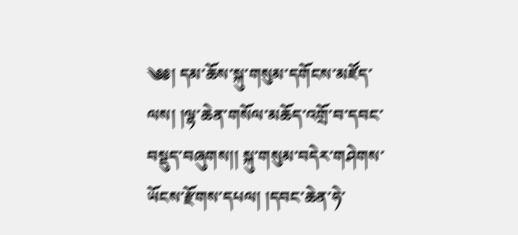༄༅། དམ་ཆོས་སྐུ་གསུམ་དགོངས་མཛོད་ལས། །ལྷ་ཆེན་གསོལ་མཆོད་འགྲོ་བ་དབང་བསྡུད་བཞུགས།། སྐུ་གསུམ་བདེར་གཤེགས་ཡོངས་རྫོགས་དཔལ། །དབང་ཆེན་ཧེ་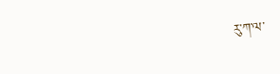རུ་ཀ་ལ་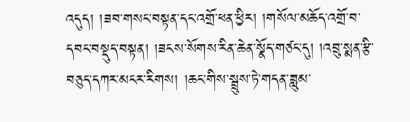འདུད། །ཟབ་གསང་བསྟན་དང་འགྲོ་ཕན་ཕྱིར། །གསོལ་མཆོད་འགྲོ་བ་དབང་བསྡུད་བསྟན། །ཟངས་སོགས་རིན་ཆེན་སྣོད་གཙང་དུ། །འབྲུ་སྨན་རྩི་བཅུད་དཀར་མངར་རིགས། །ཆང་གིས་སྦྲུས་ཏེ་གདན་ཟླུམ་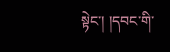སྟེང་། །དབང་གི་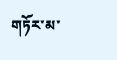གཏོར་མ་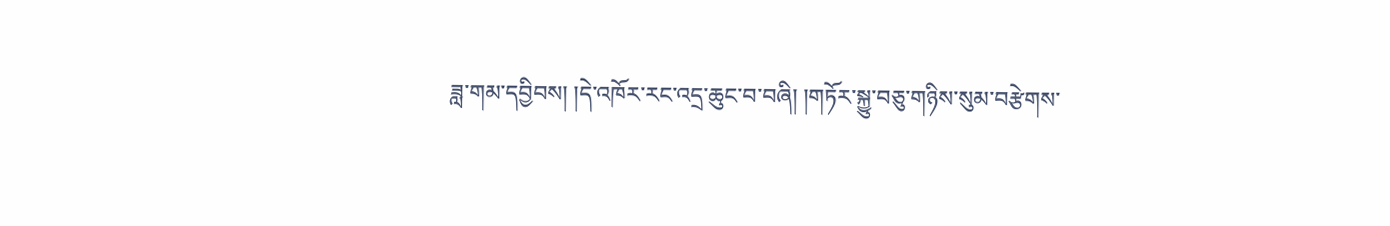ཟླ་གམ་དབྱིབས། །དེ་འཁོར་རང་འདྲ་ཆུང་བ་བཞི། །གཏོར་སྐྱུ་བཅུ་གཉིས་སུམ་བརྩེགས་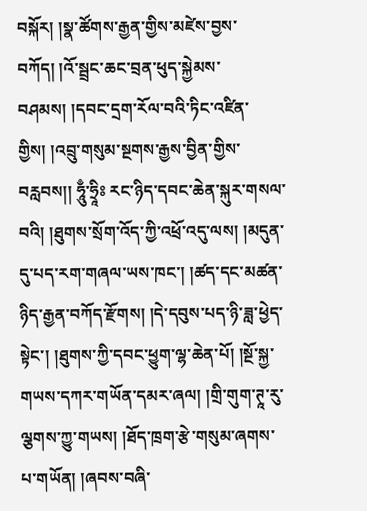བསྐོར། །སྣ་ཚོགས་རྒྱན་གྱིས་མཛེས་བྱས་བཀོད། །འོ་སྦྲང་ཆང་བྲན་ཕུད་སྐྱེམས་བཤམས། །དབང་དྲག་རོལ་བའི་ཏིང་འཛིན་གྱིས། །འབྲུ་གསུམ་སྔགས་རྒྱས་བྱིན་གྱིས་བརླབས།། ཧཱུྃ་ཧྲཱིཿ རང་ཉིད་དབང་ཆེན་སྐུར་གསལ་བའི། །ཐུགས་སྲོག་འོད་ཀྱི་འཕྲོ་འདུ་ལས། །མདུན་དུ་པད་རག་གཞལ་ཡས་ཁང་། །ཚད་དང་མཚན་ཉིད་རྒྱན་བཀོད་རྫོགས། །དེ་དབུས་པད་ཉི་ཟླ་ཕྱེད་སྟེང་། །ཐུགས་ཀྱི་དབང་ཕྱུག་ལྷ་ཆེན་པོ། །སྔོ་སྐྱ་གཡས་དཀར་གཡོན་དམར་ཞལ། །གྲི་གུག་ཊཱ་རུ་ལྕགས་ཀྱུ་གཡས། །ཐོད་ཁྲག་རྩེ་གསུམ་ཞགས་པ་གཡོན། །ཞབས་བཞི་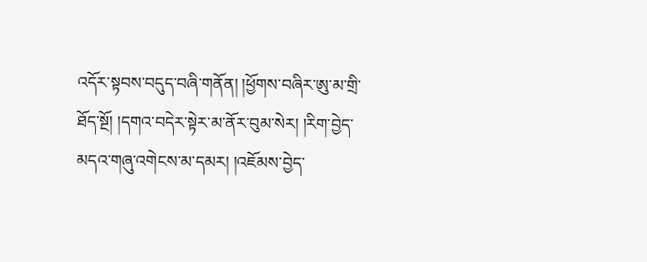འདོར་སྟབས་བདུད་བཞི་གནོན། །ཕྱོགས་བཞིར་ཨུ་མ་གྲི་ཐོད་སྔོ། །དགའ་བདེར་སྟེར་མ་ནོར་བུམ་སེར། །རིག་བྱེད་མདའ་གཞུ་འགེངས་མ་དམར། །འཇོམས་བྱེད་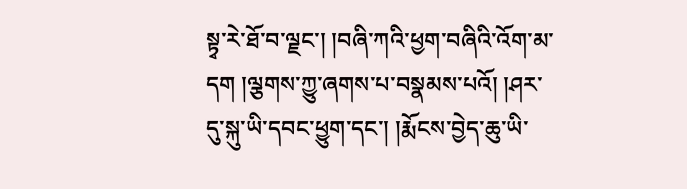སྟྭ་རེ་ཐོ་བ་ལྗང་། །བཞི་ཀའི་ཕྱག་བཞིའི་འོག་མ་དག །ལྕགས་ཀྱུ་ཞགས་པ་བསྣམས་པའོ། །ཤར་དུ་སྐུ་ཡི་དབང་ཕྱུག་དང་། །རྨོངས་བྱེད་ཆུ་ཡི་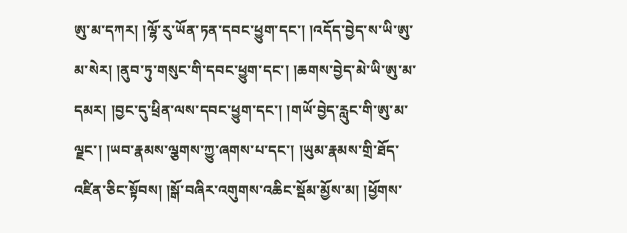ཨུ་མ་དཀར། །ལྷོ་རུ་ཡོན་ཏན་དབང་ཕྱུག་དང་། །འདོད་བྱེད་ས་ཡི་ཨུ་མ་སེར། །ནུབ་ཏུ་གསུང་གི་དབང་ཕྱུག་དང་། །ཆགས་བྱེད་མེ་ཡི་ཨུ་མ་དམར། །བྱང་དུ་ཕྲིན་ལས་དབང་ཕྱུག་དང་། །གཡོ་བྱེད་རླུང་གི་ཨུ་མ་ལྗང་། །ཡབ་རྣམས་ལྕགས་ཀྱུ་ཞགས་པ་དང་། །ཡུམ་རྣམས་གྲི་ཐོད་འཛིན་ཅིང་སྟོབས། །སྒོ་བཞིར་འགུགས་འཆིང་སྡོམ་མྱོས་མ། །ཕྱོགས་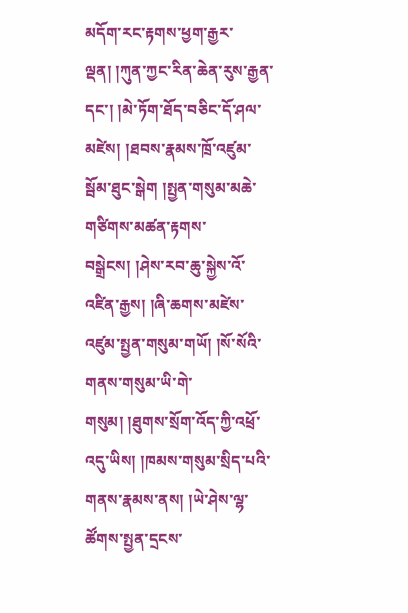མདོག་རང་རྟགས་ཕྱག་རྒྱར་ལྡན། །ཀུན་ཀྱང་རིན་ཆེན་རུས་རྒྱན་དང་། །མེ་ཏོག་ཐོད་བཅིང་དོ་ཤལ་མཛེས། །ཐབས་རྣམས་ཁྲོ་འཛུམ་སྦོམ་ཐུང་སྒེག །སྤྱན་གསུམ་མཆེ་གཙིགས་མཚན་རྟགས་བསྒྲེངས། །ཤེས་རབ་ཆུ་སྐྱེས་འོ་འཛིན་རྒྱས། །ཞི་ཆགས་མཛེས་འཛུམ་སྤྱན་གསུམ་གཡོ། །སོ་སོའི་གནས་གསུམ་ཡི་གེ་གསུམ། །ཐུགས་སྲོག་འོད་ཀྱི་འཕྲོ་འདུ་ཡིས། །ཁམས་གསུམ་སྲིད་པའི་གནས་རྣམས་ནས། །ཡེ་ཤེས་ལྷ་ཚོགས་སྤྱན་དྲངས་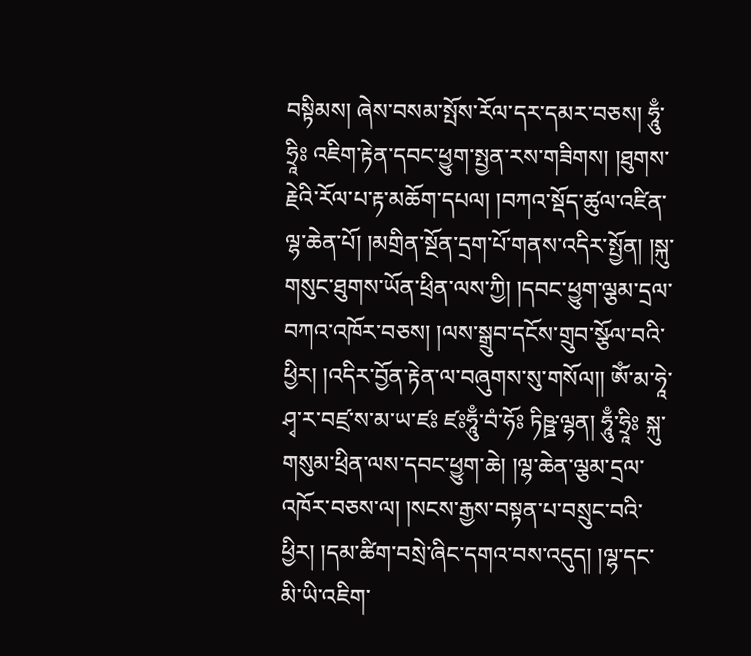བསྟིམས། ཞེས་བསམ་སྤོས་རོལ་དར་དམར་བཅས། ཧཱུྃ་ཧྲཱིཿ འཇིག་རྟེན་དབང་ཕྱུག་སྤྱན་རས་གཟིགས། །ཐུགས་རྗེའི་རོལ་པ་རྟ་མཆོག་དཔལ། །བཀའ་སྡོད་ཚུལ་འཛིན་ལྷ་ཆེན་པོ། །མགྲིན་སྔོན་དྲག་པོ་གནས་འདིར་སྤྱོན། །སྐུ་གསུང་ཐུགས་ཡོན་ཕྲིན་ལས་ཀྱི། །དབང་ཕྱུག་ལྕམ་དྲལ་བཀའ་འཁོར་བཅས། །ལས་སྒྲུབ་དངོས་གྲུབ་སྩོལ་བའི་ཕྱིར། །འདིར་བྱོན་རྟེན་ལ་བཞུགས་སུ་གསོལ།། ཨོཾ་མ་ཧཱེ་ཤྭ་ར་བཛྲ་ས་མ་ཡ་ཛཿ ཛཿཧཱུྃ་བཾ་ཧོཿ ཏིཥྛ་ལྷན། ཧཱུྃ་ཧྲཱིཿ སྐུ་གསུམ་ཕྲིན་ལས་དབང་ཕྱུག་ཆེ། །ལྷ་ཆེན་ལྕམ་དྲལ་འཁོར་བཅས་ལ། །སངས་རྒྱས་བསྟན་པ་བསྲུང་བའི་ཕྱིར། །དམ་ཚིག་བསྲེ་ཞིང་དགའ་བས་འདུད། །ལྷ་དང་མི་ཡི་འཇིག་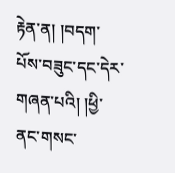རྟེན་ན། །བདག་པོས་བཟུང་དང་དེར་གཞན་པའི། །ཕྱི་ནང་གསང་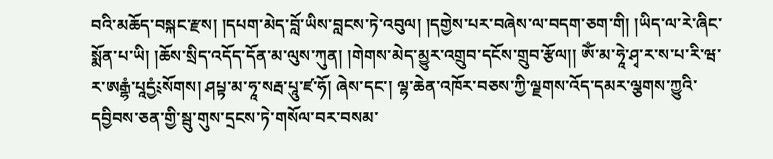བའི་མཆོད་བསྐང་རྫས། །དཔག་མེད་བློ་ཡིས་བླངས་ཏེ་འབུལ། །དགྱེས་པར་བཞེས་ལ་བདག་ཅག་གི། །ཡིད་ལ་རེ་ཞིང་སྨོན་པ་ཡི། །ཆོས་སྲིད་འདོད་དོན་མ་ལུས་ཀུན། །གེགས་མེད་མྱུར་འགྲུབ་དངོས་གྲུབ་རྩོལ།། ཨོཾ་མ་ཧཱེ་ཤྭ་ར་ས་པ་རི་ཝ་ར་ཨརྒྷཾ་པཱདྱཾ༴སོགས། ཤཔྟ་མ་ཧཱ་སརྦ་པཱུ་ཛ་ཧོ། ཞེས་དང་། ལྷ་ཆེན་འཁོར་བཅས་ཀྱི་ལྗགས་འོད་དམར་ལྕགས་ཀྱུའི་དབྱིབས་ཅན་གྱི་སྦུ་གུས་དྲངས་ཏེ་གསོལ་བར་བསམ་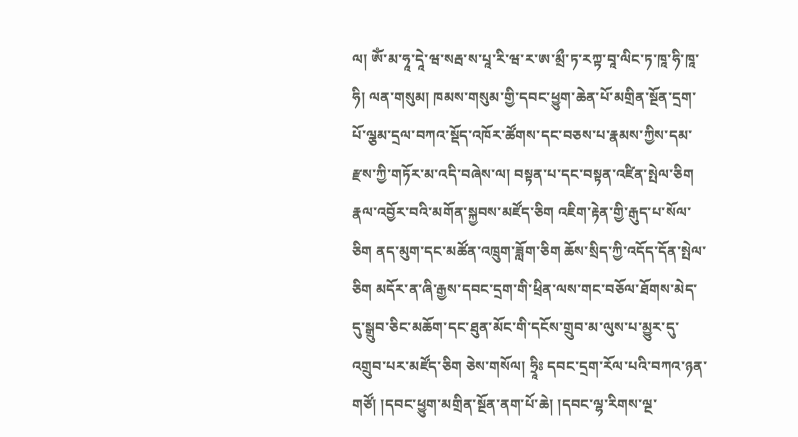ལ། ཨོཾ་མ་ཧཱ་དཱེ་ཝ་སརྦ་ས་པཱ་རི་ཝ་ར་ཨ་མྲྀ་ཏ་རཀྟ་བཱ་ལིང་ཏ་ཁཱ་ཧི་ཁཱ་ཧི། ལན་གསུམ། ཁམས་གསུམ་གྱི་དབང་ཕྱུག་ཆེན་པོ་མགྲིན་སྔོན་དྲག་པོ་ལྕམ་དྲལ་བཀའ་སྡོད་འཁོར་ཚོགས་དང་བཅས་པ་རྣམས་ཀྱིས་དམ་རྫས་ཀྱི་གཏོར་མ་འདི་བཞེས་ལ། བསྟན་པ་དང་བསྟན་འཛིན་སྤེལ་ཅིག རྣལ་འབྱོར་བའི་མགོན་སྐྱབས་མཛོད་ཅིག འཇིག་རྟེན་གྱི་རྒུད་པ་སོལ་ཅིག ནད་མུག་དང་མཚོན་འཁྲུག་ཟློག་ཅིག ཆོས་སྲིད་ཀྱི་འདོད་དོན་སྤེལ་ཅིག མདོར་ན་ཞི་རྒྱས་དབང་དྲག་གི་ཕྲིན་ལས་གང་བཅོལ་ཐོགས་མེད་དུ་སྒྲུབ་ཅིང་མཆོག་དང་ཐུན་མོང་གི་དངོས་གྲུབ་མ་ལུས་པ་མྱུར་དུ་འགྲུབ་པར་མཛོད་ཅིག ཅེས་གསོལ། ཧྲཱིཿ དབང་དྲག་རོལ་པའི་བཀའ་ཉན་གཙོ། །དབང་ཕྱུག་མགྲིན་སྔོན་ནག་པོ་ཆེ། །དབང་ལྷ་རིགས་ལྔ་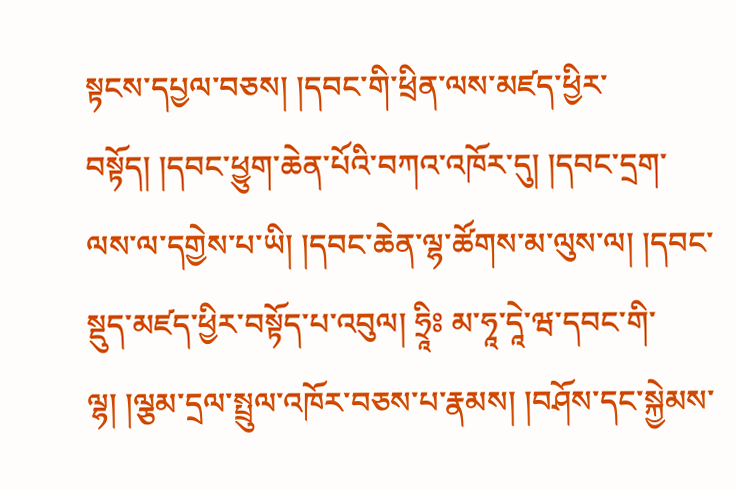སྟངས་དཔྱལ་བཅས། །དབང་གི་ཕྲིན་ལས་མཛད་ཕྱིར་བསྟོད། །དབང་ཕྱུག་ཆེན་པོའི་བཀའ་འཁོར་དུ། །དབང་དྲག་ལས་ལ་དགྱེས་པ་ཡི། །དབང་ཆེན་ལྷ་ཚོགས་མ་ལུས་ལ། །དབང་སྡུད་མཛད་ཕྱིར་བསྟོད་པ་འབུལ། ཧྲཱིཿ མ་ཧཱ་དཱེ་ཝ་དབང་གི་ལྷ། །ལྕམ་དྲལ་སྤྲུལ་འཁོར་བཅས་པ་རྣམས། །བཤོས་དང་སྐྱེམས་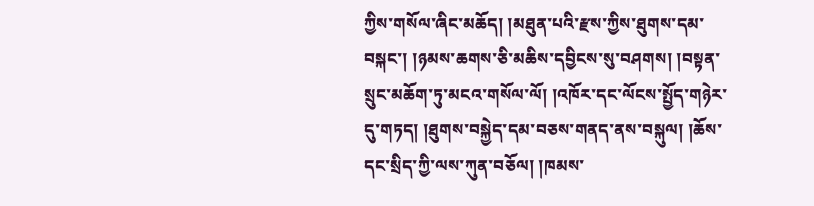ཀྱིས་གསོལ་ཞིང་མཆོད། །མཐུན་པའི་རྫས་ཀྱིས་ཐུགས་དམ་བསྐང་། །ཉམས་ཆགས་ཅི་མཆིས་དབྱིངས་སུ་བཤགས། །བསྟན་སྲུང་མཆོག་ཏུ་མངའ་གསོལ་ལོ། །འཁོར་དང་ལོངས་སྤྱོད་གཉེར་དུ་གཏད། །ཐུགས་བསྐྱེད་དམ་བཅས་གནད་ནས་བསྐུལ། །ཆོས་དང་སྲིད་ཀྱི་ལས་ཀུན་བཅོལ། །ཁམས་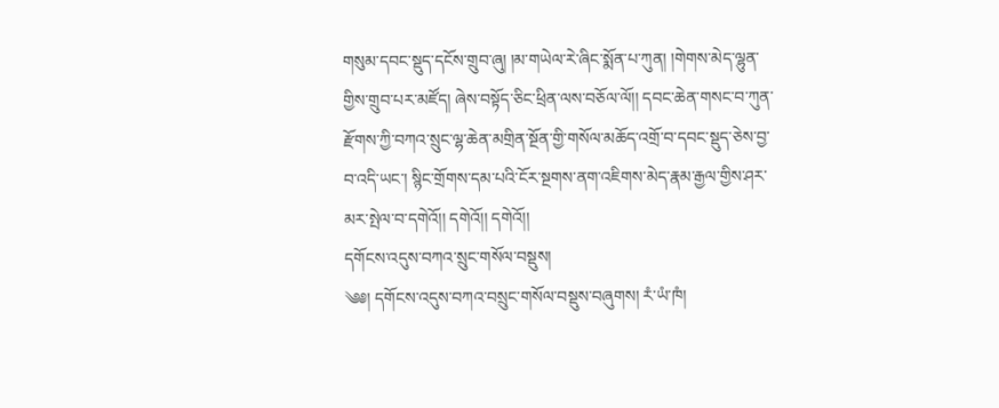གསུམ་དབང་སྡུད་དངོས་གྲུབ་ཞུ། །མ་གཡེལ་རེ་ཞིང་སྨོན་པ་ཀུན། །གེགས་མེད་ལྷུན་གྱིས་གྲུབ་པར་མཛོད། ཞེས་བསྟོད་ཅིང་ཕྲིན་ལས་བཅོལ་ལོ།། དབང་ཆེན་གསང་བ་ཀུན་རྫོགས་ཀྱི་བཀའ་སྲུང་ལྷ་ཆེན་མགྲིན་སྔོན་གྱི་གསོལ་མཆོད་འགྲོ་བ་དབང་སྡུད་ཅེས་བྱ་བ་འདི་ཡང་། སྙིང་གྲོགས་དམ་པའི་ངོར་སྔགས་ནག་འཇིགས་མེད་རྣམ་རྒྱལ་གྱིས་ཤར་མར་སྤེལ་བ་དགེའོ།། དགེའོ།། དགེའོ།།
དགོངས་འདུས་བཀའ་སྲུང་གསོལ་བསྡུས།
༄༅། དགོངས་འདུས་བཀའ་བསྲུང་གསོལ་བསྡུས་བཞུགས། རཾ་ཡཾ་ཁཾ།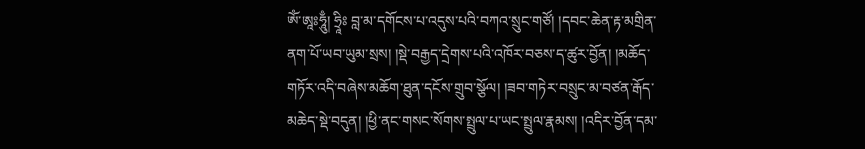ཨོཾ་ཨཱཿཧཱུྃ། ཧྲཱིཿ བླ་མ་དགོངས་པ་འདུས་པའི་བཀའ་སྲུང་གཙོ། །དབང་ཆེན་རྟ་མགྲིན་ནག་པོ་ཡབ་ཡུམ་སྲས། །སྡེ་བརྒྱད་དྲེགས་པའི་འཁོར་བཅས་ད་ཚུར་བྱོན། །མཆོད་གཏོར་འདི་བཞེས་མཆོག་ཐུན་དངོས་གྲུབ་སྩོལ། །ཟབ་གཏེར་བསྲུང་མ་བཙན་རྒོད་མཆེད་སྡེ་བདུན། །ཕྱི་ནང་གསང་སོགས་སྤྲུལ་པ་ཡང་སྤྲུལ་རྣམས། །འདིར་བྱོན་དམ་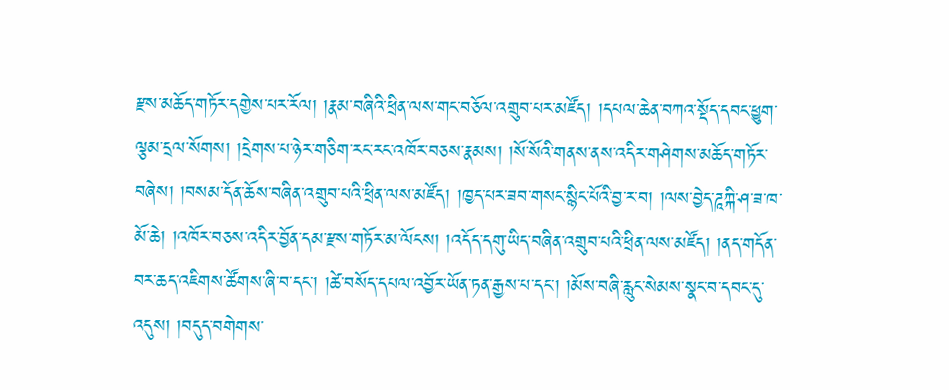རྫས་མཆོད་གཏོར་དགྱེས་པར་རོལ། །རྣམ་བཞིའི་ཕྲིན་ལས་གང་བཅོལ་འགྲུབ་པར་མཛོད། །དཔལ་ཆེན་བཀའ་སྡོད་དབང་ཕྱུག་ལྕམ་དྲལ་སོགས། །དྲེགས་པ་ཉེར་གཅིག་རང་རང་འཁོར་བཅས་རྣམས། །སོ་སོའི་གནས་ནས་འདིར་གཤེགས་མཆོད་གཏོར་བཞེས། །བསམ་དོན་ཆོས་བཞིན་འགྲུབ་པའི་ཕྲིན་ལས་མཛོད། །ཁྱད་པར་ཟབ་གསང་སྙིང་པོའི་བྱ་ར་བ། །ལས་བྱེད་ཌཱཀྐི་ཤ་ཟ་ཁ་མོ་ཆེ། །འཁོར་བཅས་འདིར་བྱོན་དམ་རྫས་གཏོར་མ་ལོངས། །འདོད་དགུ་ཡིད་བཞིན་འགྲུབ་པའི་ཕྲིན་ལས་མཛོད། །ནད་གདོན་བར་ཆད་འཇིགས་ཚོགས་ཞི་བ་དང་། །ཚེ་བསོད་དཔལ་འབྱོར་ཡོན་ཏན་རྒྱས་པ་དང་། །མོས་བཞི་རླུང་སེམས་སྣང་བ་དབང་དུ་འདུས། །བདུད་བགེགས་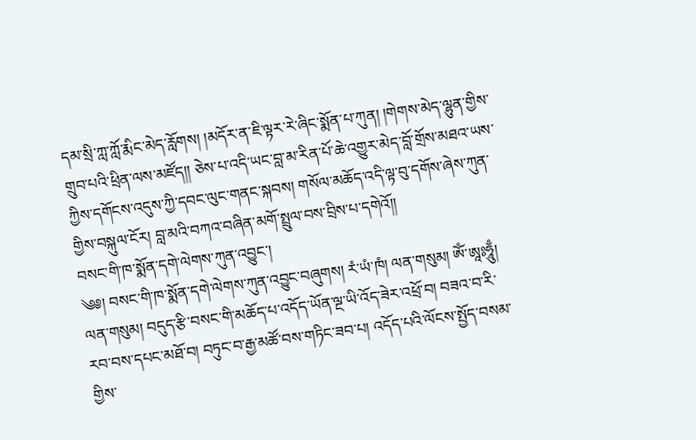དམ་སྲི་ཀླ་ཀློ་རྨིང་མེད་རློགས། །མདོར་ན་ཇི་ལྟར་རེ་ཞིང་སྨོན་པ་ཀུན། །གེགས་མེད་ལྷུན་གྱིས་གྲུབ་པའི་ཕྲིན་ལས་མཛོད།། ཅེས་པ་འདི་ཡང་བླ་མ་རིན་པོ་ཆེ་འགྱུར་མེད་བློ་གྲོས་མཐའ་ཡས་ཀྱིས་དགོངས་འདུས་ཀྱི་དབང་ལུང་གནང་སྐབས། གསོལ་མཆོད་འདི་ལྟ་བུ་དགོས་ཞེས་ཀུན་གྱིས་བསྐུལ་ངོར། བླ་མའི་བཀའ་བཞིན་མགོ་སྤྲུལ་བས་བྲིས་པ་དགེའོ།།
བསང་གི་ཁ་སྨོན་དགེ་ལེགས་ཀུན་འབྱུང་།
༄༅། བསང་གི་ཁ་སྨོན་དགེ་ལེགས་ཀུན་འབྱུང་བཞུགས། རཾ་ཡཾ་ཁཾ། ལན་གསུམ། ཨོཾ་ཨཱཿཧཱུྃ། ལན་གསུམ། བདུད་རྩི་བསང་གི་མཆོད་པ་འདོད་ཡོན་ལྔ་ཡི་འོད་ཟེར་འཕྲོ་བ། བཟའ་བ་རི་རབ་བས་དཔང་མཐོ་བ། བཏུང་བ་རྒྱ་མཚོ་བས་གཏིང་ཟབ་པ། འདོད་པའི་ལོངས་སྤྱོད་བསམ་གྱིས་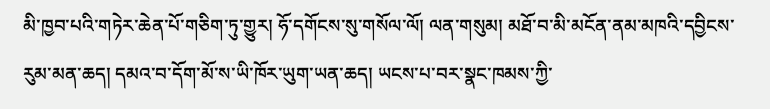མི་ཁྱབ་པའི་གཏེར་ཆེན་པོ་གཅིག་ཏུ་གྱུར། ཧོ་དགོངས་སུ་གསོལ་ལོ། ལན་གསུམ། མཐོ་བ་མི་མངོན་ནམ་མཁའི་དབྱིངས་རུམ་མན་ཆད། དམའ་བ་དོག་མོ་ས་ཡི་ཁོར་ཡུག་ཡན་ཆད། ཡངས་པ་བར་སྣང་ཁམས་ཀྱི་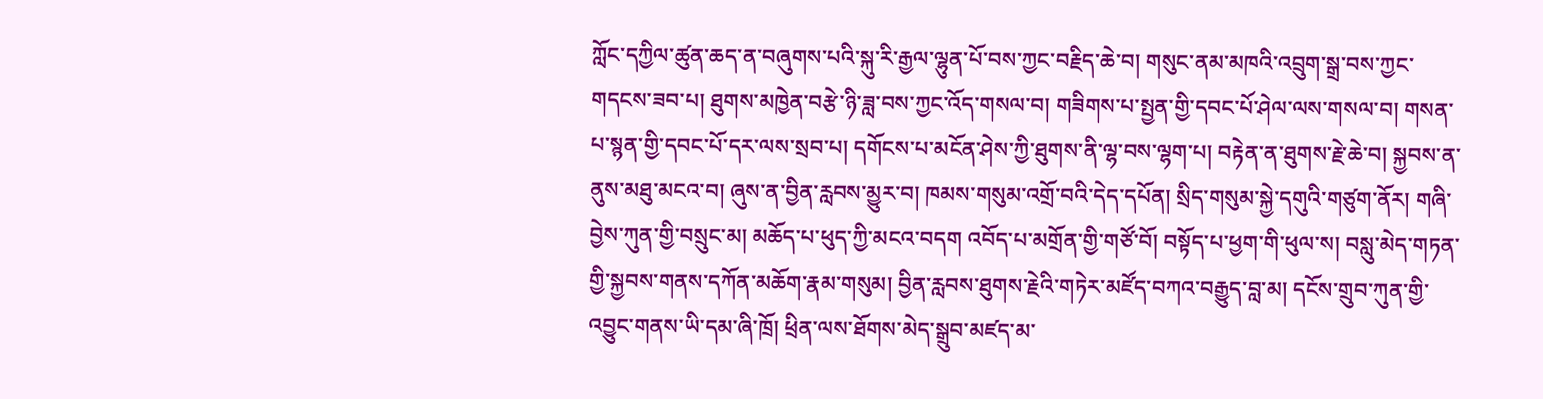ཀློང་དཀྱིལ་ཚུན་ཆད་ན་བཞུགས་པའི་སྐུ་རི་རྒྱལ་ལྷུན་པོ་བས་ཀྱང་བརྗིད་ཆེ་བ། གསུང་ནམ་མཁའི་འབྲུག་སྒྲ་བས་ཀྱང་གདངས་ཟབ་པ། ཐུགས་མཁྱེན་བརྩེ་ཉི་ཟླ་བས་ཀྱང་འོད་གསལ་བ། གཟིགས་པ་སྤྱན་གྱི་དབང་པོ་ཤེལ་ལས་གསལ་བ། གསན་པ་སྙན་གྱི་དབང་པོ་དར་ལས་སྲབ་པ། དགོངས་པ་མངོན་ཤེས་ཀྱི་ཐུགས་ནི་ལྷ་བས་ལྷག་པ། བརྟེན་ན་ཐུགས་རྗེ་ཆེ་བ། སྐྱབས་ན་ནུས་མཐུ་མངའ་བ། ཞུས་ན་བྱིན་རླབས་མྱུར་བ། ཁམས་གསུམ་འགྲོ་བའི་དེད་དཔོན། སྲིད་གསུམ་སྐྱེ་དགུའི་གཙུག་ནོར། གཞི་བྱེས་ཀུན་གྱི་བསྲུང་མ། མཆོད་པ་ཕུད་ཀྱི་མངའ་བདག འབོད་པ་མགྲོན་གྱི་གཙོ་བོ། བསྟོད་པ་ཕྱག་གི་ཕུལ་ས། བསླུ་མེད་གཏན་གྱི་སྐྱབས་གནས་དཀོན་མཆོག་རྣམ་གསུམ། བྱིན་རླབས་ཐུགས་རྗེའི་གཏེར་མཛོད་བཀའ་བརྒྱུད་བླ་མ། དངོས་གྲུབ་ཀུན་གྱི་འབྱུང་གནས་ཡི་དམ་ཞི་ཁྲོ། ཕྲིན་ལས་ཐོགས་མེད་སྒྲུབ་མཛད་མ་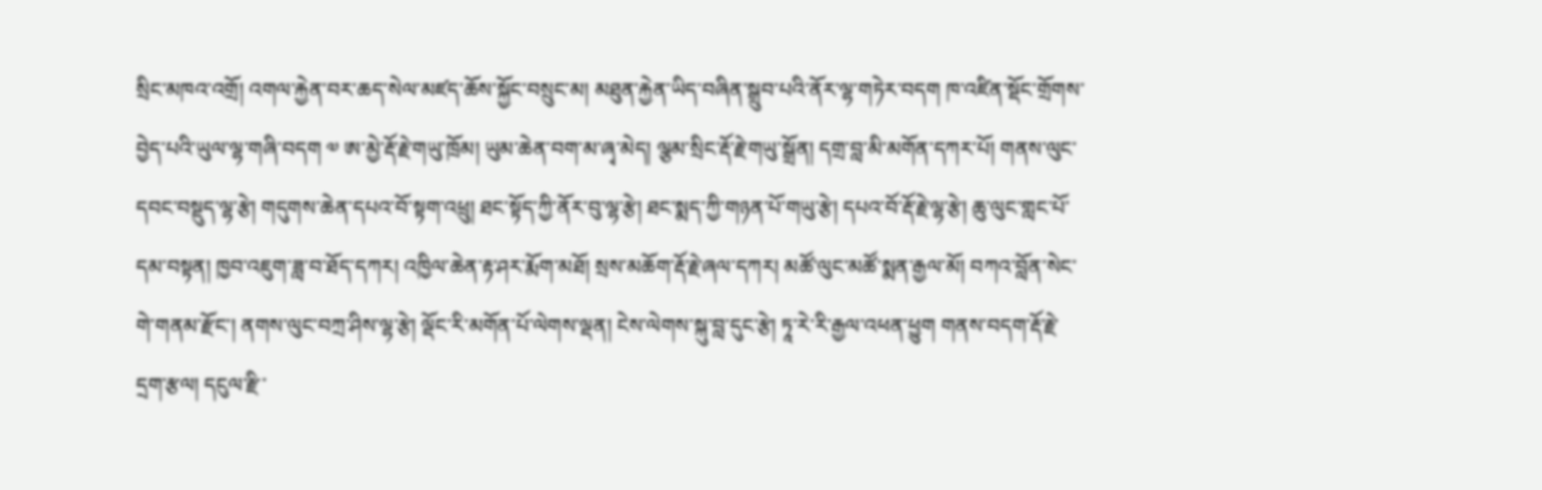སྲིང་མཁའ་འགྲོ། འགལ་རྐྱེན་བར་ཆད་སེལ་མཛད་ཆོས་སྐྱོང་བསྲུང་མ། མཐུན་རྐྱེན་ཡིད་བཞིན་སྒྲུབ་པའི་ནོར་ལྷ་གཏེར་བདག ཁ་འཛིན་སྡོང་གྲོགས་བྱེད་པའི་ཡུལ་ལྷ་གཞི་བདག ༧ ཨ་མྱེ་རྡོ་རྗེ་གཡུ་ཁྲོམ། ཡུམ་ཆེན་བག་མ་ཞྭ་མེད། ལྕམ་སྲིང་རྡོ་རྗེ་གཡུ་སྒྲོན། དགྲ་བླ་མི་མགོན་དཀར་པོ། གནས་ལུང་དབང་བསྡུད་ལྷ་རྩེ། གདུགས་ཆེན་དཔའ་བོ་སྟག་འཕྲུ། ཐང་སྟོད་ཀྱི་ནོར་བུ་ལྷ་རྩེ། ཐང་སྨད་ཀྱི་གཉན་པོ་གཡུ་རྩེ། དཔའ་བོ་རྡོ་རྗེ་ལྷ་རྩེ། ཆུ་ལུང་གླང་པོ་དམ་བསྟན། ཁྱབ་འཇུག་ཟླ་བ་ཐོད་དཀར། འཁྱིལ་ཆེན་རྟ་ཤར་རྨོག་མཐོ། སྲས་མཆོག་རྡོ་རྗེ་ཞལ་དཀར། མཚོ་ལུང་མཚོ་སྨན་རྒྱལ་མོ། བཀའ་བློན་སེང་གེ་གནམ་རྫོང་། ནགས་ལུང་བཀྲ་ཤིས་ལྷ་རྩེ། ལྡོང་རི་མགོན་པོ་ལེགས་ལྡན། ངེས་ལེགས་སྐུ་བླ་དུང་རྩེ། ཏཱ་རེ་རི་རྒྱལ་འཕན་ཕྱུག གནས་བདག་རྡོ་རྗེ་དྲག་རྩལ། དངུལ་རྫི་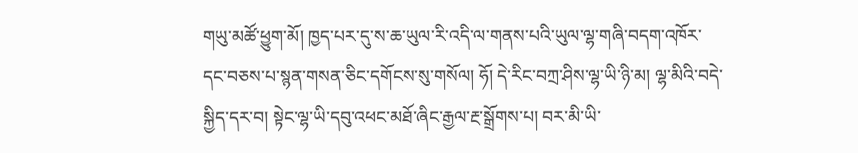གཡུ་མཚོ་ཕྱུག་མོ། ཁྱད་པར་དུ་ས་ཆ་ཡུལ་རི་འདི་ལ་གནས་པའི་ཡུལ་ལྷ་གཞི་བདག་འཁོར་དང་བཅས་པ་སྙན་གསན་ཅིང་དགོངས་སུ་གསོལ། ཧོ། དེ་རིང་བཀྲ་ཤིས་ལྷ་ཡི་ཉི་མ། ལྷ་མིའི་བདེ་སྐྱིད་དར་བ། སྟེང་ལྷ་ཡི་དབུ་འཕང་མཐོ་ཞིང་རྒྱལ་རྔ་སྒྲོགས་པ། བར་མི་ཡི་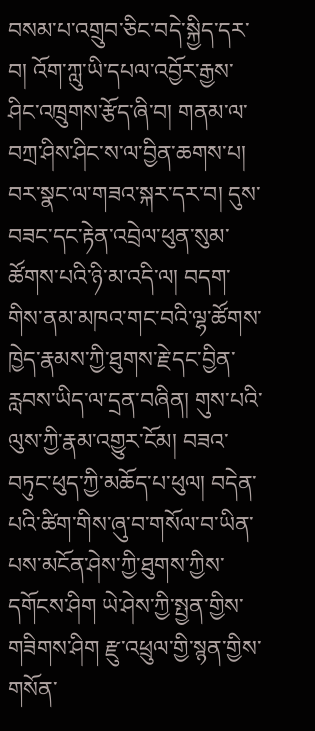བསམ་པ་འགྲུབ་ཅིང་བདེ་སྐྱིད་དར་བ། འོག་ཀླུ་ཡི་དཔལ་འབྱོར་རྒྱས་ཤིང་འཁྲུགས་རྩོད་ཞི་བ། གནམ་ལ་བཀྲ་ཤིས་ཤིང་ས་ལ་བྱིན་ཆགས་པ། བར་སྣང་ལ་གཟའ་སྐར་དར་བ། དུས་བཟང་དང་རྟེན་འབྲེལ་ཕུན་སུམ་ཚོགས་པའི་ཉི་མ་འདི་ལ། བདག་གིས་ནམ་མཁའ་གང་བའི་ལྷ་ཚོགས་ཁྱེད་རྣམས་ཀྱི་ཐུགས་རྗེ་དང་བྱིན་རླབས་ཡིད་ལ་དྲན་བཞིན། གུས་པའི་ལུས་ཀྱི་རྣམ་འགྱུར་ངོམ། བཟའ་བཏུང་ཕུད་ཀྱི་མཆོད་པ་ཕུལ། བདེན་པའི་ཚིག་གིས་ཞུ་བ་གསོལ་བ་ཡིན་པས་མངོན་ཤེས་ཀྱི་ཐུགས་ཀྱིས་དགོངས་ཤིག ཡེ་ཤེས་ཀྱི་སྤྱན་གྱིས་གཟིགས་ཤིག རྫུ་འཕྲུལ་གྱི་སྙན་གྱིས་གསོན་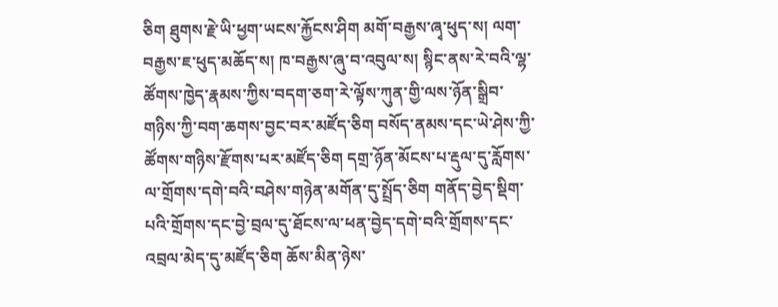ཅིག ཐུགས་རྗེ་ཡི་ཕྱག་ཡངས་རྐྱོངས་ཤིག མགོ་བརྒྱས་ཞྭ་ཕུད་ས། ལག་བརྒྱས་ཇ་ཕུད་མཆོད་ས། ཁ་བརྒྱས་ཞུ་བ་འབུལ་ས། སྙིང་ནས་རེ་བའི་ལྷ་ཚོགས་ཁྱེད་རྣམས་ཀྱིས་བདག་ཅག་རེ་ལྟོས་ཀུན་གྱི་ལས་ཉོན་སྒྲིབ་གཉིས་ཀྱི་བག་ཆགས་བྱང་བར་མཛོད་ཅིག བསོད་ནམས་དང་ཡེ་ཤེས་ཀྱི་ཚོགས་གཉིས་རྫོགས་པར་མཛོད་ཅིག དགྲ་ཉོན་མོངས་པ་རྡུལ་དུ་རློགས་ལ་གྲོགས་དགེ་བའི་བཤེས་གཉེན་མགོན་དུ་སྤྲོད་ཅིག གནོད་བྱེད་སྡིག་པའི་གྲོགས་དང་བྱེ་བྲལ་དུ་ཐོངས་ལ་ཕན་བྱེད་དགེ་བའི་གྲོགས་དང་འབྲལ་མེད་དུ་མཛོད་ཅིག ཆོས་མིན་ཉེས་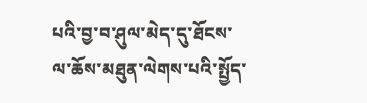པའི་བྱ་བ་ཤུལ་མེད་དུ་ཐོངས་ལ་ཆོས་མཐུན་ལེགས་པའི་སྤྱོད་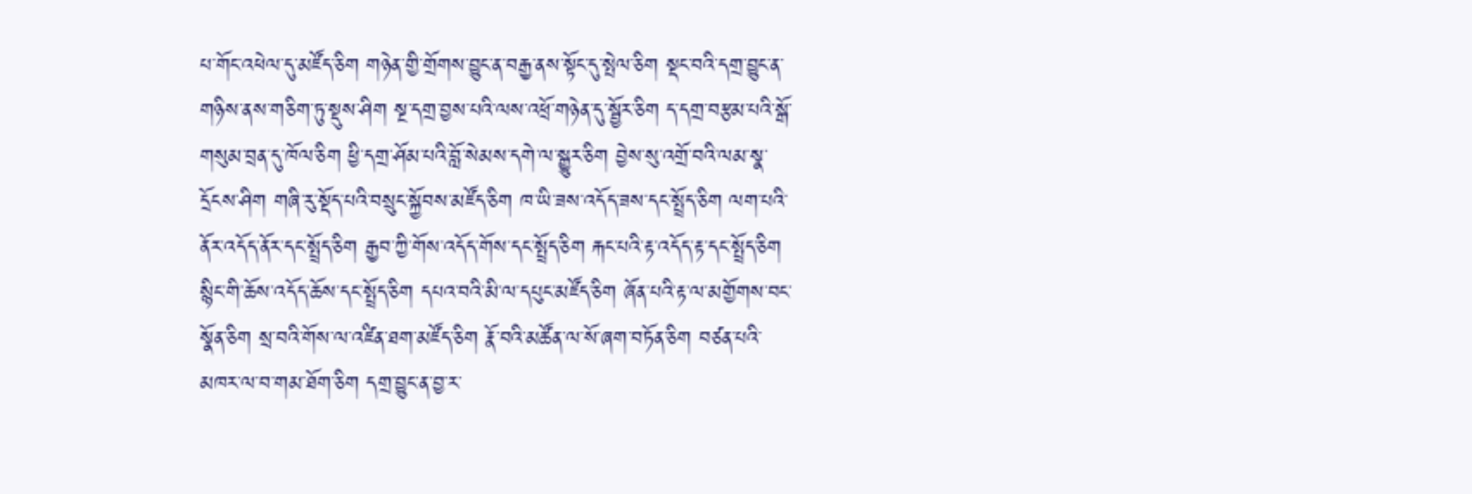པ་གོང་འཕེལ་དུ་མཛོད་ཅིག གཉེན་གྱི་གྲོགས་བྱུང་ན་བརྒྱ་ནས་སྟོང་དུ་སྤེལ་ཅིག སྡང་བའི་དགྲ་བྱུང་ན་གཉིས་ནས་གཅིག་ཏུ་སྡུས་ཤིག སྔ་དགྲ་བྱས་པའི་ལས་འཕྲོ་གཉེན་དུ་སྦྱོར་ཅིག ད་དགྲ་བརྩམ་པའི་སྒོ་གསུམ་བྲན་དུ་ཁོལ་ཅིག ཕྱི་དགྲ་ཤོམ་པའི་བློ་སེམས་དགེ་ལ་སྒྱུར་ཅིག བྱེས་སུ་འགྲོ་བའི་ལམ་སྣ་དྲོངས་ཤིག གཞི་རུ་སྡོད་པའི་བསྲུང་སྐྱོབས་མཛོད་ཅིག ཁ་ཡི་ཟས་འདོད་ཟས་དང་སྤྲོད་ཅིག ལག་པའི་ནོར་འདོད་ནོར་དང་སྤྲོད་ཅིག རྒྱབ་ཀྱི་གོས་འདོད་གོས་དང་སྤྲོད་ཅིག རྐང་པའི་རྟ་འདོད་རྟ་དང་སྤྲོད་ཅིག སྙིང་གི་ཆོས་འདོད་ཆོས་དང་སྤྲོད་ཅིག དཔའ་བའི་མི་ལ་དཔུང་མཛོད་ཅིག ཞོན་པའི་རྟ་ལ་མགྱོགས་བང་སྣོན་ཅིག སྲ་བའི་གོས་ལ་འཛིན་ཐག་མཛོད་ཅིག རྣོ་བའི་མཚོན་ལ་སོ་ཞག་བཏོན་ཅིག བཙན་པའི་མཁར་ལ་བ་གམ་ཐོག་ཅིག དགྲ་བྱུང་ན་བྱ་ར་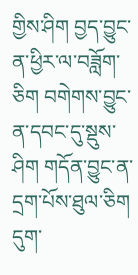གྱིས་ཤིག བྱད་བྱུང་ན་ཕྱིར་ལ་བཟློག་ཅིག བགེགས་བྱུང་ན་དབང་དུ་སྡུས་ཤིག གདོན་བྱུང་ན་དྲག་པོས་ཐུལ་ཅིག དུག་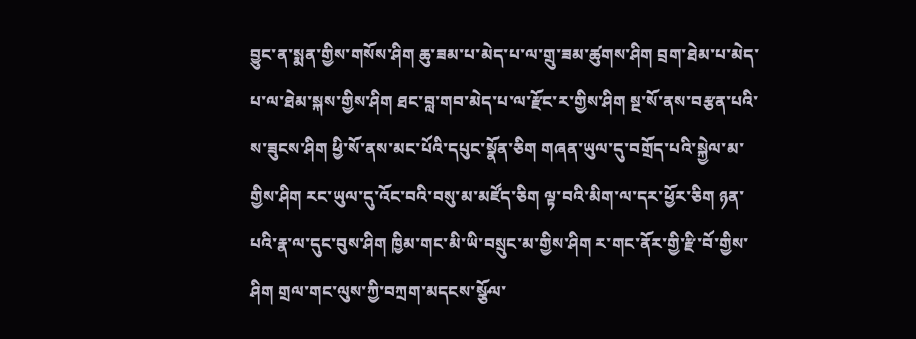བྱུང་ན་སྨན་གྱིས་གསོས་ཤིག ཆུ་ཟམ་པ་མེད་པ་ལ་གྲུ་ཟམ་ཚུགས་ཤིག བྲག་ཐེམ་པ་མེད་པ་ལ་ཐེམ་སྐས་གྱིས་ཤིག ཐང་བླ་གབ་མེད་པ་ལ་རྫོང་ར་གྱིས་ཤིག སྔ་སོ་ནས་བརྩན་པའི་ས་ཟུངས་ཤིག ཕྱི་སོ་ནས་མང་པོའི་དཔུང་སྣོན་ཅིག གཞན་ཡུལ་དུ་བགྲོད་པའི་སྐྱེལ་མ་གྱིས་ཤིག རང་ཡུལ་དུ་འོང་བའི་བསུ་མ་མཛོད་ཅིག ལྟ་བའི་མིག་ལ་དར་ཕྱོར་ཅིག ཉན་པའི་རྣ་ལ་དུང་བུས་ཤིག ཁྱིམ་གང་མི་ཡི་བསྲུང་མ་གྱིས་ཤིག ར་གང་ནོར་གྱི་རྫི་བོ་གྱིས་ཤིག གྲལ་གང་ལུས་ཀྱི་བཀྲག་མདངས་སྩོལ་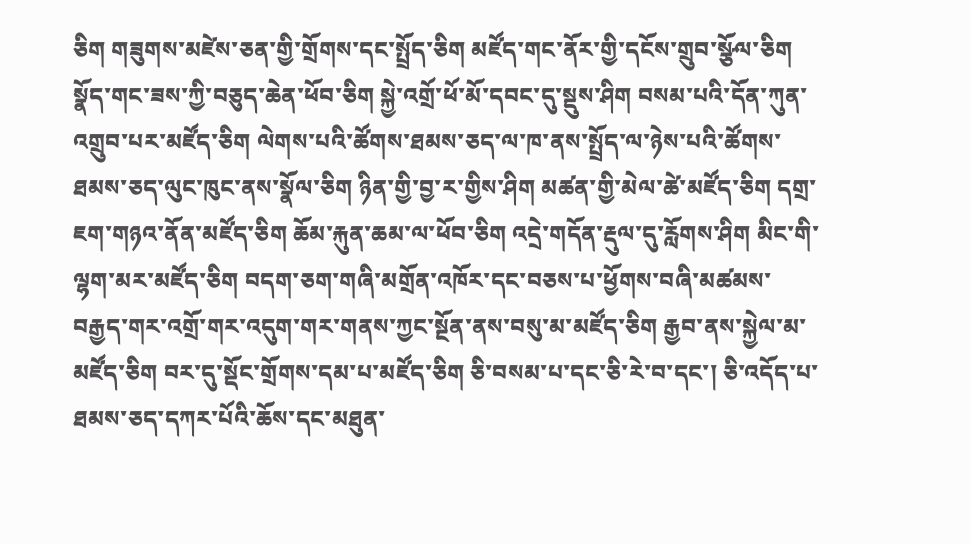ཅིག གཟུགས་མཛེས་ཅན་གྱི་གྲོགས་དང་སྤྲོད་ཅིག མཛོད་གང་ནོར་གྱི་དངོས་གྲུབ་སྩོལ་ཅིག སྣོད་གང་ཟས་ཀྱི་བཅུད་ཆེན་ཕོབ་ཅིག སྐྱེ་འགྲོ་ཕོ་མོ་དབང་དུ་སྡུས་ཤིག བསམ་པའི་དོན་ཀུན་འགྲུབ་པར་མཛོད་ཅིག ལེགས་པའི་ཚོགས་ཐམས་ཅད་ལ་ཁ་ནས་སྤྲོད་ལ་ཉེས་པའི་ཚོགས་ཐམས་ཅད་ལུང་ཁུང་ནས་སྣོལ་ཅིག ཉིན་གྱི་བྱ་ར་གྱིས་ཤིག མཚན་གྱི་མེལ་ཚེ་མཛོད་ཅིག དགྲ་ཇག་གཉའ་ནོན་མཛོད་ཅིག ཆོམ་རྐུན་ཆམ་ལ་ཕོབ་ཅིག འདྲེ་གདོན་རྡུལ་དུ་རློགས་ཤིག མིང་གི་ལྷག་མར་མཛོད་ཅིག བདག་ཅག་གཞི་མགྲོན་འཁོར་དང་བཅས་པ་ཕྱོགས་བཞི་མཚམས་བརྒྱད་གར་འགྲོ་གར་འདུག་གར་གནས་ཀྱང་སྔོན་ནས་བསུ་མ་མཛོད་ཅིག རྒྱབ་ནས་སྐྱེལ་མ་མཛོད་ཅིག བར་དུ་སྡོང་གྲོགས་དམ་པ་མཛོད་ཅིག ཅི་བསམ་པ་དང་ཅི་རེ་བ་དང་། ཅི་འདོད་པ་ཐམས་ཅད་དཀར་པོའི་ཆོས་དང་མཐུན་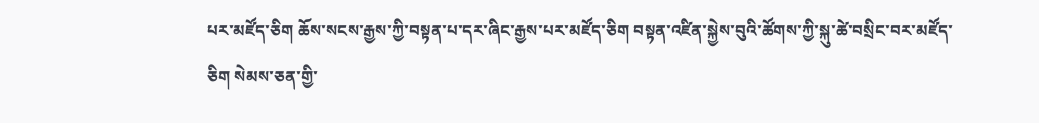པར་མཛོད་ཅིག ཆོས་སངས་རྒྱས་ཀྱི་བསྟན་པ་དར་ཞིང་རྒྱས་པར་མཛོད་ཅིག བསྟན་འཛིན་སྐྱེས་བུའི་ཚོགས་ཀྱི་སྐུ་ཚེ་བསྲིང་བར་མཛོད་ཅིག སེམས་ཅན་གྱི་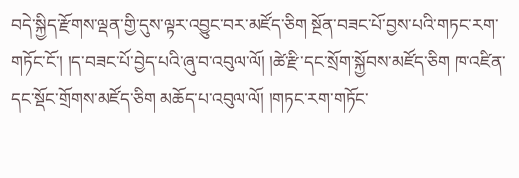བདེ་སྐྱིད་རྫོགས་ལྡན་གྱི་དུས་ལྟར་འབྱུང་བར་མཛོད་ཅིག སྔོན་བཟང་པོ་བྱས་པའི་གཏང་རག་གཏོང་ངོ་། །ད་བཟང་པོ་བྱེད་པའི་ཞུ་བ་འབུལ་ལོ། །ཚེ་རྫི་དང་སྲོག་སྐྱོབས་མཛོད་ཅིག ཁ་འཛིན་དང་སྡོང་གྲོགས་མཛོད་ཅིག མཆོད་པ་འབུལ་ལོ། །གཏང་རག་གཏོང་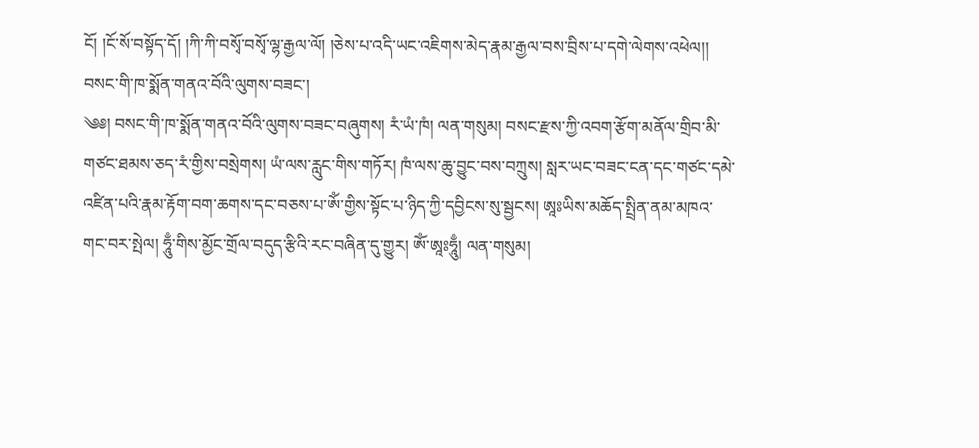ངོ། །ངོ་སོ་བསྟོད་དོ། །ཀི་ཀི་བསྭོ་བསྭོ་ལྷ་རྒྱལ་ལོ། །ཅེས་པ་འདི་ཡང་འཇིགས་མེད་རྣམ་རྒྱལ་བས་བྲིས་པ་དགེ་ལེགས་འཕེལ།།
བསང་གི་ཁ་སྨོན་གནའ་བོའི་ལུགས་བཟང་།
༄༅། བསང་གི་ཁ་སྨོན་གནའ་བོའི་ལུགས་བཟང་བཞུགས། རཾ་ཡཾ་ཁཾ། ལན་གསུམ། བསང་རྫས་ཀྱི་འབག་རྩོག་མནོལ་གྲིབ་མི་གཙང་ཐམས་ཅད་རཾ་གྱིས་བསྲེགས། ཡཾ་ལས་རླུང་གིས་གཏོར། ཁཾ་ལས་ཆུ་བྱུང་བས་བཀྲུས། སླར་ཡང་བཟང་ངན་དང་གཙང་དམེ་འཛིན་པའི་རྣམ་རྟོག་བག་ཆགས་དང་བཅས་པ་ཨོཾ་གྱིས་སྟོང་པ་ཉིད་ཀྱི་དབྱིངས་སུ་སྦྱངས། ཨཱཿཡིས་མཆོད་སྤྲིན་ནམ་མཁའ་གང་བར་སྤེལ། ཧཱུྃ་གིས་མྱོང་གྲོལ་བདུད་རྩིའི་རང་བཞིན་དུ་གྱུར། ཨོཾ་ཨཱཿཧཱུྃ། ལན་གསུམ།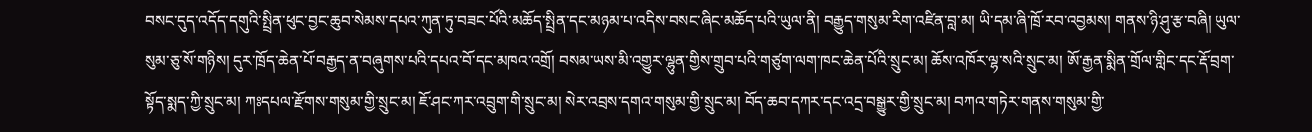བསང་དུད་འདོད་དགུའི་སྤྲིན་ཕུང་བྱང་ཆུབ་སེམས་དཔའ་ཀུན་ཏུ་བཟང་པོའི་མཆོད་སྤྲིན་དང་མཉམ་པ་འདིས་བསང་ཞིང་མཆོད་པའི་ཡུལ་ནི། བརྒྱུད་གསུམ་རིག་འཛིན་བླ་མ། ཡི་དམ་ཞི་ཁྲོ་རབ་འབྱམས། གནས་ཉི་ཤུ་རྩ་བཞི། ཡུལ་སུམ་ཅུ་སོ་གཉིས། དུར་ཁྲོད་ཆེན་པོ་བརྒྱད་ན་བཞུགས་པའི་དཔའ་བོ་དང་མཁའ་འགྲོ། བསམ་ཡས་མི་འགྱུར་ལྷུན་གྱིས་གྲུབ་པའི་གཙུག་ལག་ཁང་ཆེན་པོའི་སྲུང་མ། ཆོས་འཁོར་ལྷ་སའི་སྲུང་མ། ཨོ་རྒྱན་སྨིན་གྲོལ་གླིང་དང་རྡོ་བྲག་སྟོད་སྨད་ཀྱི་སྲུང་མ། ཀཿདཔལ་རྫོགས་གསུམ་གྱི་སྲུང་མ། ཇོ་ཤང་ཀར་འབྲུག་གི་སྲུང་མ། སེར་འབྲས་དགའ་གསུམ་གྱི་སྲུང་མ། བོད་ཆབ་དཀར་དང་འདྲ་བསྒྱུར་གྱི་སྲུང་མ། བཀའ་གཏེར་གནས་གསུམ་གྱི་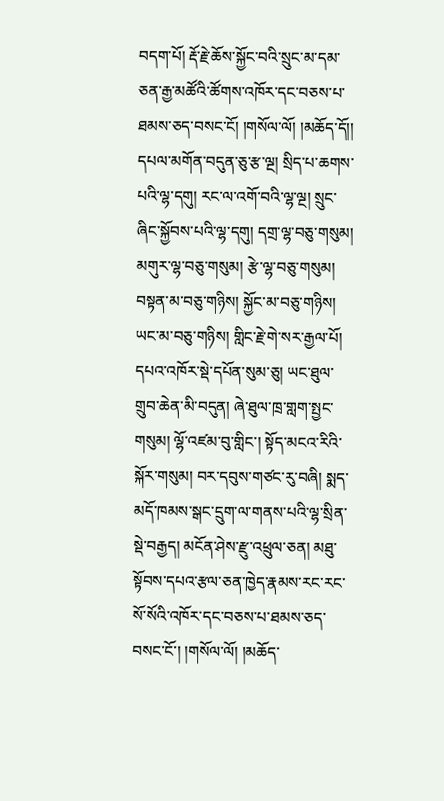བདག་པོ། རྡོ་རྗེ་ཆོས་སྐྱོང་བའི་སྲུང་མ་དམ་ཅན་རྒྱ་མཚོའི་ཚོགས་འཁོར་དང་བཅས་པ་ཐམས་ཅད་བསང་ངོ། །གསོལ་ལོ། །མཆོད་དོ།། དཔལ་མགོན་བདུན་ཅུ་རྩ་ལྔ། སྲིད་པ་ཆགས་པའི་ལྷ་དགུ། རང་ལ་འགོ་བའི་ལྷ་ལྔ། སྲུང་ཞིང་སྐྱོབས་པའི་ལྷ་དགུ། དགྲ་ལྷ་བཅུ་གསུམ། མགུར་ལྷ་བཅུ་གསུམ། རྩེ་ལྷ་བཅུ་གསུམ། བསྟན་མ་བཅུ་གཉིས། སྐྱོང་མ་བཅུ་གཉིས། ཡང་མ་བཅུ་གཉིས། གླིང་རྗེ་གེ་སར་རྒྱལ་པོ། དཔའ་འཁོར་སྡེ་དཔོན་སུམ་ཅུ། ཡང་ཐུལ་གྲུབ་ཆེན་མི་བདུན། ཞེ་ཐུལ་ཁྲ་གླག་སྤྱང་གསུམ། ལྷོ་འཛམ་བུ་གླིང་། སྟོད་མངའ་རིའི་སྐོར་གསུམ། བར་དབུས་གཙང་རུ་བཞི། སྨད་མདོ་ཁམས་སྒང་དྲུག་ལ་གནས་པའི་ལྷ་སྲིན་སྡེ་བརྒྱད། མངོན་ཤེས་རྫུ་འཕྲུལ་ཅན། མཐུ་སྟོབས་དཔའ་རྩལ་ཅན་ཁྱེད་རྣམས་རང་རང་སོ་སོའི་འཁོར་དང་བཅས་པ་ཐམས་ཅད་བསང་ངོ་། །གསོལ་ལོ། །མཆོད་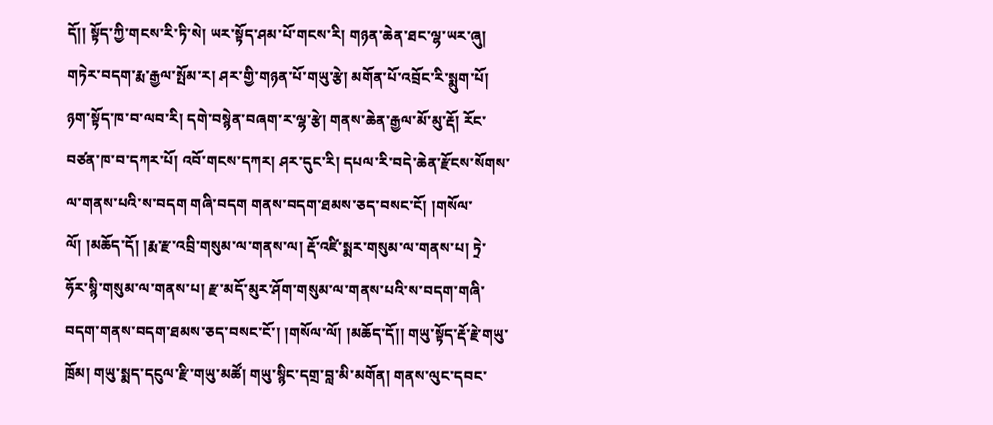དོ།། སྟོད་ཀྱི་གངས་རི་ཏི་སེ། ཡར་སྟོད་ཤམ་པོ་གངས་རི། གཉན་ཆེན་ཐང་ལྷ་ཡར་ཞུ། གཏེར་བདག་རྨ་རྒྱལ་སྤོམ་ར། ཤར་གྱི་གཉན་པོ་གཡུ་རྩེ། མགོན་པོ་འབྲོང་རི་སྨུག་པོ། ཉག་སྟོད་ཁ་བ་ལབ་རི། དགེ་བསྙེན་བཞག་ར་ལྷ་རྩེ། གནས་ཆེན་རྒྱལ་མོ་མུ་རྡོ། རོང་བཙན་ཁ་བ་དཀར་པོ། འབོ་གངས་དཀར། ཤར་དུང་རི། དཔལ་རི་བདེ་ཆེན་རྫོངས་སོགས་ལ་གནས་པའི་ས་བདག གཞི་བདག གནས་བདག་ཐམས་ཅད་བསང་ངོ། །གསོལ་ལོ། །མཆོད་དོ། །རྨ་རྫ་འབྲི་གསུམ་ལ་གནས་ལ། རྡོ་འཛི་སྨར་གསུམ་ལ་གནས་པ། ཏྲེ་ཧོར་སྙི་གསུམ་ལ་གནས་པ། རྫ་མདོ་མུར་ཤོག་གསུམ་ལ་གནས་པའི་ས་བདག་གཞི་བདག་གནས་བདག་ཐམས་ཅད་བསང་ངོ་། །གསོལ་ལོ། །མཆོད་དོ།། གཡུ་སྟོད་རྡོ་རྗེ་གཡུ་ཁྲོམ། གཡུ་སྨད་དངུལ་རྫི་གཡུ་མཚོ། གཡུ་སྙིང་དགྲ་བླ་མི་མགོན། གནས་ལུང་དབང་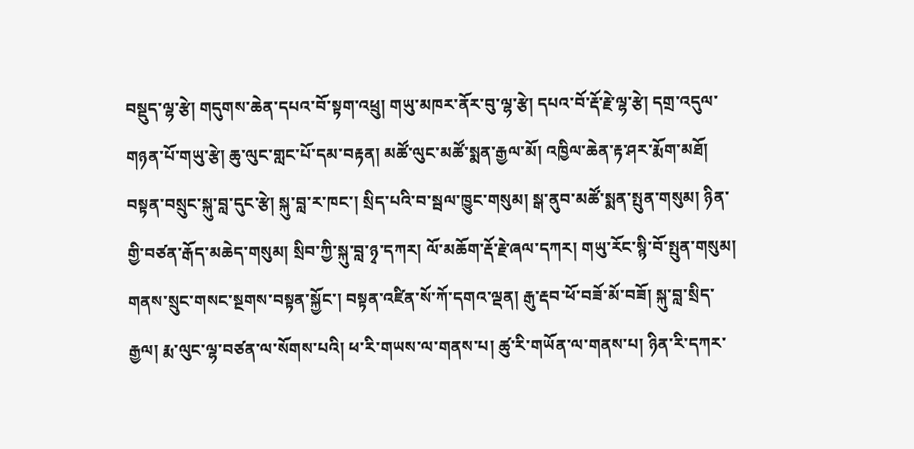བསྡུད་ལྷ་རྩེ། གདུགས་ཆེན་དཔའ་བོ་སྟག་འཕྲུ། གཡུ་མཁར་ནོར་བུ་ལྷ་རྩེ། དཔའ་བོ་རྡོ་རྗེ་ལྷ་རྩེ། དགྲ་འདུལ་གཉན་པོ་གཡུ་རྩེ། ཆུ་ལུང་གླང་པོ་དམ་བརྟན། མཚོ་ལུང་མཚོ་སྨན་རྒྱལ་མོ། འཁྱིལ་ཆེན་རྟ་ཤར་རྨོག་མཐོ། བསྟན་བསྲུང་སྐུ་བླ་དུང་རྩེ། སྐུ་བླ་ར་ཁང་། སྲིད་པའི་བ་སྦལ་ཁྱུང་གསུམ། སྒ་ནུབ་མཚོ་སྨན་སྤུན་གསུམ། ཉིན་གྱི་བཙན་རྒོད་མཆེད་གསུམ། སྲིབ་ཀྱི་སྐུ་བླ་ཉྭ་དཀར། ལོ་མཆོག་རྡོ་རྗེ་ཞལ་དཀར། གཡུ་རོང་སྙི་བོ་སྤུན་གསུམ། གནས་སྲུང་གསང་སྔགས་བསྟན་སྐྱོང་། བསྟན་འཛིན་སོ་ཀོ་དགའ་ལྡན། རྒུ་རྡབ་ཕོ་བཟོ་མོ་བཟོ། སྐུ་བླ་སྲིད་རྒྱལ། རྨ་ལུང་ལྷ་བཙན་ལ་སོགས་པའི། ཕ་རི་གཡས་ལ་གནས་པ། ཚུ་རི་གཡོན་ལ་གནས་པ། ཉིན་རི་དཀར་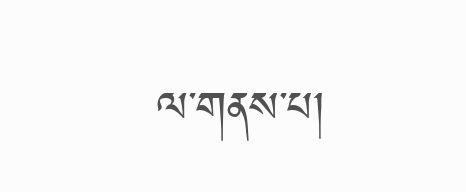ལ་གནས་པ།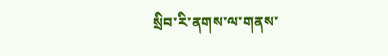སྲིབ་རི་ནགས་ལ་གནས་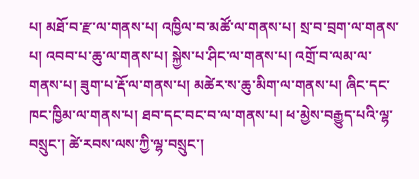པ། མཐོ་བ་རྫ་ལ་གནས་པ། འཁྱིལ་བ་མཚོ་ལ་གནས་པ། སྲ་བ་བྲག་ལ་གནས་པ། འབབ་པ་ཆུ་ལ་གནས་པ། སྐྱེས་པ་ཤིང་ལ་གནས་པ། འགྲོ་བ་ལམ་ལ་གནས་པ། ཟུག་པ་རྡོ་ལ་གནས་པ། མཚེར་ས་ཆུ་མིག་ལ་གནས་པ། ཞིང་དང་ཁང་ཁྱིམ་ལ་གནས་པ། ཐབ་དང་བང་བ་ལ་གནས་པ། ཕ་མྱེས་བརྒྱུད་པའི་ལྷ་བསྲུང་། ཚེ་རབས་ལས་ཀྱི་ལྷ་བསྲུང་།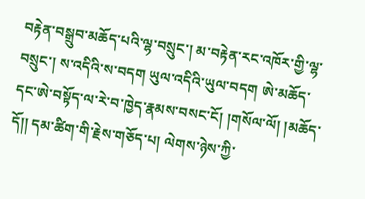བརྟེན་བསྒྲུབ་མཆོད་པའི་ལྷ་བསྲུང་། མ་བརྟེན་རང་འཁོར་གྱི་ལྷ་བསྲུང་། ས་འདིའི་ས་བདག ཡུལ་འདིའི་ཡུལ་བདག ཨེ་མཆོད་དང་ཨེ་བསྟོད་ལ་རེ་བ་ཁྱེད་རྣམས་བསང་ངོ། །གསོལ་ལོ། །མཆོད་དོ།། དམ་ཚིག་གི་རྗེས་གཅོད་པ། ལེགས་ཉེས་ཀྱི་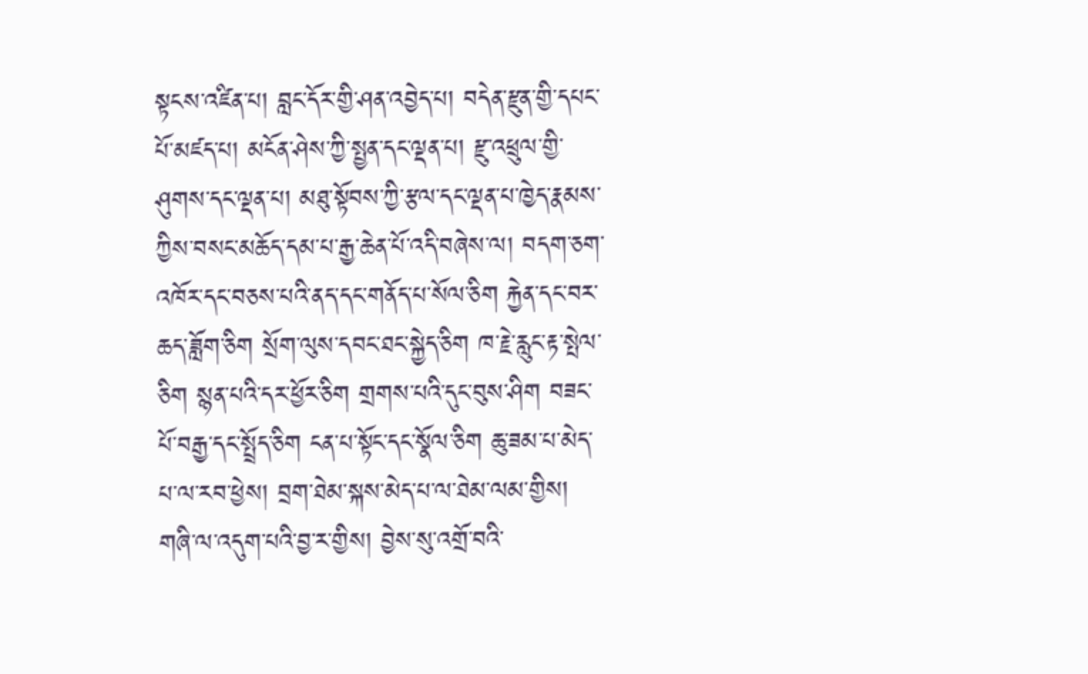སྟངས་འཛིན་པ། བླང་དོར་གྱི་ཤན་འབྱེད་པ། བདེན་རྫུན་གྱི་དཔང་པོ་མཛད་པ། མངོན་ཤེས་ཀྱི་སྤྱན་དང་ལྡན་པ། རྫུ་འཕྲུལ་གྱི་ཤུགས་དང་ལྡན་པ། མཐུ་སྟོབས་ཀྱི་རྩལ་དང་ལྡན་པ་ཁྱེད་རྣམས་ཀྱིས་བསང་མཆོད་དམ་པ་རྒྱ་ཆེན་པོ་འདི་བཞེས་ལ། བདག་ཅག་འཁོར་དང་བཅས་པའི་ནད་དང་གནོད་པ་སོལ་ཅིག རྐྱེན་དང་བར་ཆད་ཟློག་ཅིག སྲོག་ལུས་དབང་ཐང་སྐྱེད་ཅིག ཁ་རྗེ་རླུང་རྟ་སྤེལ་ཅིག སྙན་པའི་དར་ཕྱོར་ཅིག གྲགས་པའི་དུང་བུས་ཤིག བཟང་པོ་བརྒྱ་དང་སྤྲོད་ཅིག ངན་པ་སྟོང་དང་སྣོལ་ཅིག ཆུ་ཟམ་པ་མེད་པ་ལ་རབ་ཕྱེས། བྲག་ཐེམ་སྐས་མེད་པ་ལ་ཐེམ་ལམ་གྱིས། གཞི་ལ་འདུག་པའི་བྱ་ར་གྱིས། བྱེས་སུ་འགྲོ་བའི་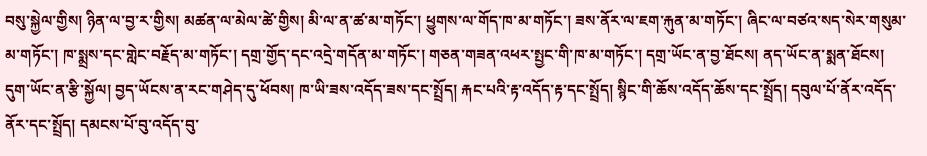བསུ་སྐྱེལ་གྱིས། ཉིན་ལ་བྱ་ར་གྱིས། མཚན་ལ་མེལ་ཚེ་གྱིས། མི་ལ་ན་ཚ་མ་གཏོང་། ཕྱུགས་ལ་གོད་ཁ་མ་གཏོང་། ཟས་ནོར་ལ་ཇག་རྐུན་མ་གཏོང་། ཞིང་ལ་བཙའ་སད་སེར་གསུམ་མ་གཏོང་། ཁ་སྨྲས་དང་གླེང་བརྗོད་མ་གཏོང་། དགྲ་གྱོད་དང་འདྲེ་གདོན་མ་གཏོང་། གཅན་གཟན་འཕར་སྤྱང་གི་ཁ་མ་གཏོང་། དགྲ་ཡོང་ན་བྱ་ཐོངས། ནད་ཡོང་ན་སྨན་ཐོངས། དུག་ཡོང་ན་རྩི་སྐྱོལ། བྱད་ཡོངས་ན་རང་གཤེད་དུ་ཕོབས། ཁ་ཡི་ཟས་འདོད་ཟས་དང་སྤྲོད། རྐང་པའི་རྟ་འདོད་རྟ་དང་སྤྲོད། སྙིང་གི་ཆོས་འདོད་ཆོས་དང་སྤྲོད། དབུལ་པོ་ནོར་འདོད་ནོར་དང་སྤྲོད། དམངས་པོ་བུ་འདོད་བུ་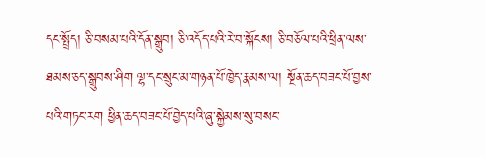དང་སྤྲོད། ཅི་བསམ་པའི་དོན་སྒྲུབ། ཅི་འདོད་པའི་རེ་བ་སྐོངས། ཅི་བཅོལ་པའི་ཕྲིན་ལས་ཐམས་ཅད་སྒྲུབས་ཤིག ལྷ་དང་སྲུང་མ་གཉན་པོ་ཁྱེད་རྣམས་ལ། སྔོན་ཆད་བཟང་པོ་བྱས་པའི་གཏང་རག ཕྱིན་ཆད་བཟང་པོ་བྱེད་པའི་ཞུ་སྐྱེམས་སུ་བསང་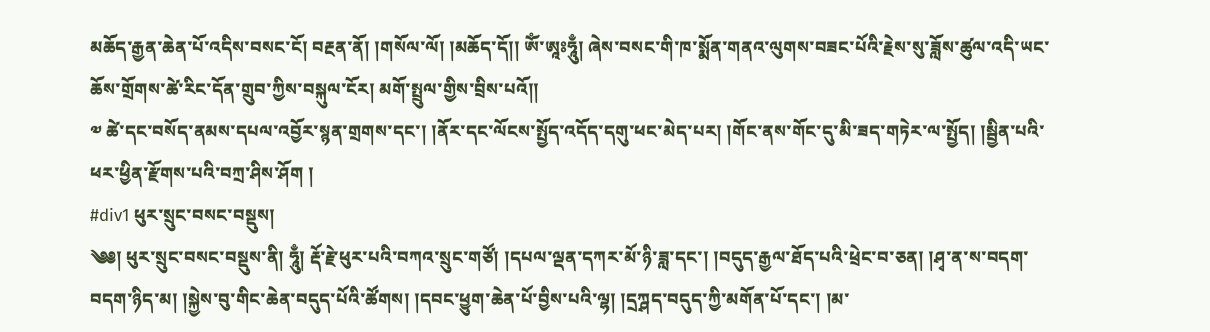མཆོད་རྒྱན་ཆེན་པོ་འདིས་བསང་ངོ། བརྔན་ནོ། །གསོལ་ལོ། །མཆོད་དོ།། ཨོཾ་ཨཱཿཧཱུྃ། ཞེས་བསང་གི་ཁ་སྨོན་གནའ་ལུགས་བཟང་པོའི་རྗེས་སུ་ཟློས་ཚུལ་འདི་ཡང་ཆོས་གྲོགས་ཚེ་རིང་དོན་གྲུབ་ཀྱིས་བསྐུལ་ངོར། མགོ་སྤྲུལ་གྱིས་བྲིས་པའོ།།
༧ ཚེ་དང་བསོད་ནམས་དཔལ་འབྱོར་སྙན་གྲགས་དང་། །ནོར་དང་ལོངས་སྤྱོད་འདོད་དགུ་ཕང་མེད་པར། །གོང་ནས་གོང་དུ་མི་ཟད་གཏེར་ལ་སྤྱོད། །སྦྱིན་པའི་ཕར་ཕྱིན་རྫོགས་པའི་བཀྲ་ཤིས་ཤོག །
#div1 ཕུར་སྲུང་བསང་བསྡུས།
༄༅། ཕུར་སྲུང་བསང་བསྡུས་ནི། ཧཱུྃ། རྡོ་རྗེ་ཕུར་པའི་བཀའ་སྲུང་གཙོ། །དཔལ་ལྡན་དཀར་མོ་ཉི་ཟླ་དང་། །བདུད་རྒྱལ་ཐོད་པའི་ཕྲེང་བ་ཅན། །ཤྭ་ན་ས་བདག་བདག་ཉིད་མ། །སྐྱེས་བུ་གིང་ཆེན་བདུད་པོའི་ཚོགས། །དབང་ཕྱུག་ཆེན་པོ་བྱིས་པའི་ལྷ། །དྲཀྴད་བདུད་ཀྱི་མགོན་པོ་དང་། །མ་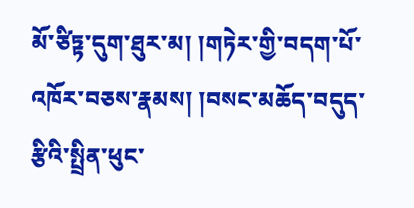མོ་ཙིཏྟ་དུག་ཐུར་མ། །གཏེར་གྱི་བདག་པོ་འཁོར་བཅས་རྣམས། །བསང་མཆོད་བདུད་རྩིའི་སྤྲིན་ཕུང་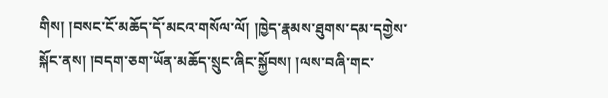གིས། །བསང་ངོ་མཆོད་དོ་མངའ་གསོལ་ལོ། །ཁྱེད་རྣམས་ཐུགས་དམ་དགྱེས་སྐོང་ནས། །བདག་ཅག་ཡོན་མཆོད་སྲུང་ཞིང་སྐྱོབས། །ལས་བཞི་གང་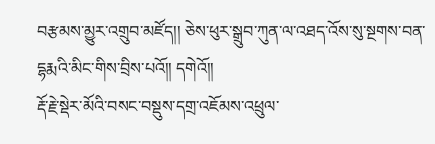བརྩམས་མྱུར་འགྲུབ་མཛོད།། ཅེས་ཕུར་སྒྲུབ་ཀུན་ལ་འཐད་འོས་སུ་སྔགས་བན་དྷརྨའི་མིང་གིས་བྲིས་པའོ།། དགེའོ།།
རྡོ་རྗེ་སྡེར་མོའི་བསང་བསྡུས་དགྲ་འཇོམས་འཕྲུལ་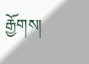རྒྱོགས།